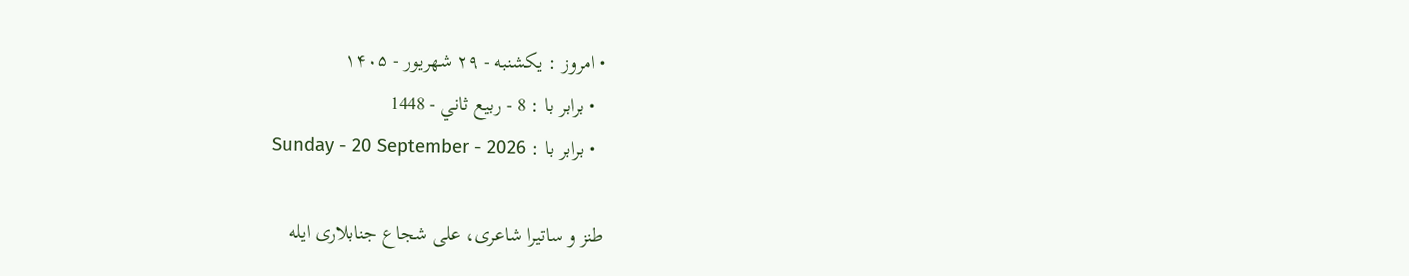• امروز : یکشنبه - ۲۹ شهریور - ۱۴۰۵
  • برابر با : 8 - ربيع ثاني - 1448
  • برابر با : Sunday - 20 September - 2026

طنز و ساتیرا شاعری، علی شجاع جنابلاری ایله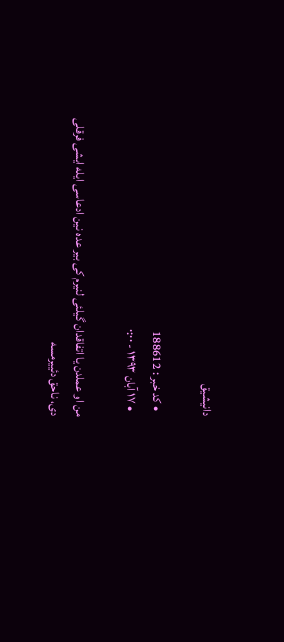دانیشیق

  • کد خبر : 188612
  • ۱۷ آبان ۱۳۹۳ - ۰:۰۰

من او عملدن یا اتفاقدان گیلئی لنیرم کی بیر عده نین ادعاسی ایله ایشی فرقلی دی، ناحق دئییرمسه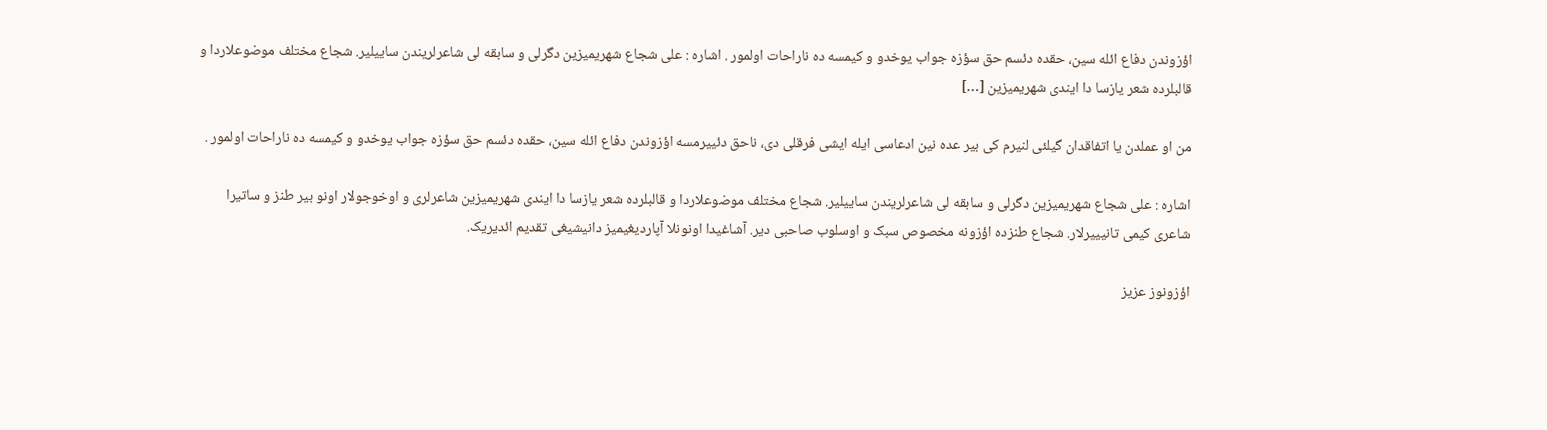اؤزوندن دفاع ائله سین، حقده دئسم حق سؤزه جواب یوخدو و کیمسه ده ناراحات اولمور . اشاره : علی شجاع شهریمیزین دگرلی و سابقه لی شاعرلریندن ساییلیر. شجاع مختلف موضوعلاردا و قالبلرده شعر یازسا دا ایندی شهریمیزین […]

من او عملدن یا اتفاقدان گیلئی لنیرم کی بیر عده نین ادعاسی ایله ایشی فرقلی دی، ناحق دئییرمسه اؤزوندن دفاع ائله سین، حقده دئسم حق سؤزه جواب یوخدو و کیمسه ده ناراحات اولمور .

اشاره : علی شجاع شهریمیزین دگرلی و سابقه لی شاعرلریندن ساییلیر. شجاع مختلف موضوعلاردا و قالبلرده شعر یازسا دا ایندی شهریمیزین شاعرلری و اوخوجولار اونو بیر طنز و ساتیرا شاعری کیمی تانیییرلار. شجاع طنزده اؤزونه مخصوص سبک و اوسلوب صاحبی دیر. آشاغیدا اونونلا آپاردیغیمیز دانیشیغی تقدیم ائدیریک.

اؤزونوز عزیز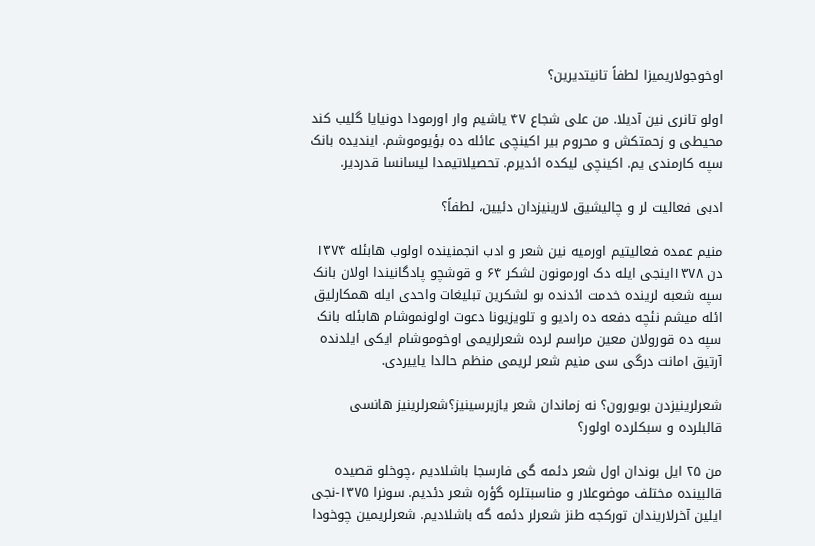اوخوجولاریمیزا لطفاً تانیتدیرین؟

اولو تانری نین آدیلا. من علی شجاع ۴۷ یاشیم وار اورمودا دونیایا گلیب کند محیطی و زحمتکش و محروم بیر اکینچی عائله ده بؤیوموشم. ایندیده بانک سپه کارمندی یم. اکینچی لیکده ائدیرم. تحصیلاتیمدا لیسانسا قدردیر.

ادبی فعالیت لر و چالیشیق لارینیزدان دئیین، لطفاً؟

منیم عمده فعالیتیم اورمیه نین شعر و ادب انجمنینده اولوب هابئله ۱۳۷۴ دن ۱۳۷۸اینجی ایله دک اورمونون لشکر ۶۴ و قوشچو پادگانیندا اولان بانک سپه شعبه لرینده خدمت ائدنده بو لشکرین تبلیغات واحدی ایله همکارلیق ائله میشم نئچه دفعه ده رادیو و تلویزیونا دعوت اولونموشام هابئله بانک سپه ده قورولان معین مراسم لرده شعرلریمی اوخوموشام ایکی ایلدنده آرتیق امانت درگی سی منیم شعر لریمی منظم حالدا یاییردی.

شعرلرینیزدن بویورون؟ نه زماندان شعر یازیرسینیز؟شعرلرینیز هانسی قالبلرده و سبکلرده اولور؟

من ۲۵ ایل بوندان اول شعر دئمه گی فارسجا باشلادیم ،چوخلو قصیده قالبینده مختلف موضوعلار و مناسبتلره گؤره شعر دئدیم. سونرا ۱۳۷۵-نجی ایلین آخرلاریندان تورکجه طنز شعرلر دئمه گه باشلادیم. شعرلریمین چوخودا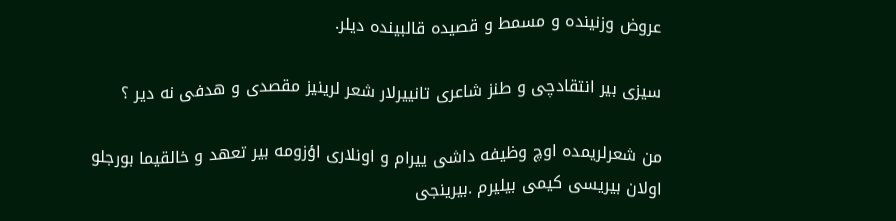عروض وزنینده و مسمط و قصیده قالبینده دیلر.

سیزی بیر انتقادچی و طنز شاعری تانییرلار شعر لرینیز مقصدی و هدفی نه دیر ؟

من شعرلریمده اوچ وظیفه داشی ییرام و اونلاری اؤزومه بیر تعهد و خالقیما بورجلو اولان بیریسی کیمی بیلیرم .بیرینجی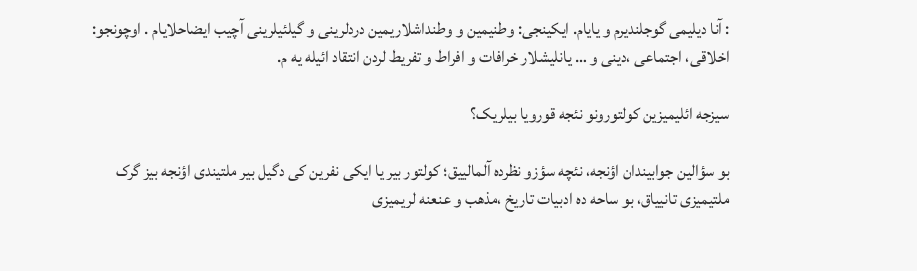: آنا دیلیمی گوجلندیرم و یایام. ایکینجی: وطنیمین و وطنداشلاریمین دردلرینی و گیلئیلرینی آچیب ایضاحلایام . اوچونجو: اخلاقی، اجتماعی ،دینی و … یانلیشلار خرافات و افراط و تفریط لردن انتقاد ائیله یه م.

سیزجه ائلیمیزین کولتورونو نئجه قورویا بیلریک؟

بو سؤالین جوابیندان اؤنجه، نئچه سؤزو نظرده آلمالییق؛ کولتور بیر یا ایکی نفرین کی دگیل بیر ملتیندی اؤنجه بیز گرک ملتیمیزی تانییاق، بو ساحه ده ادبیات تاریخ ،مذهب و عنعنه لریمیزی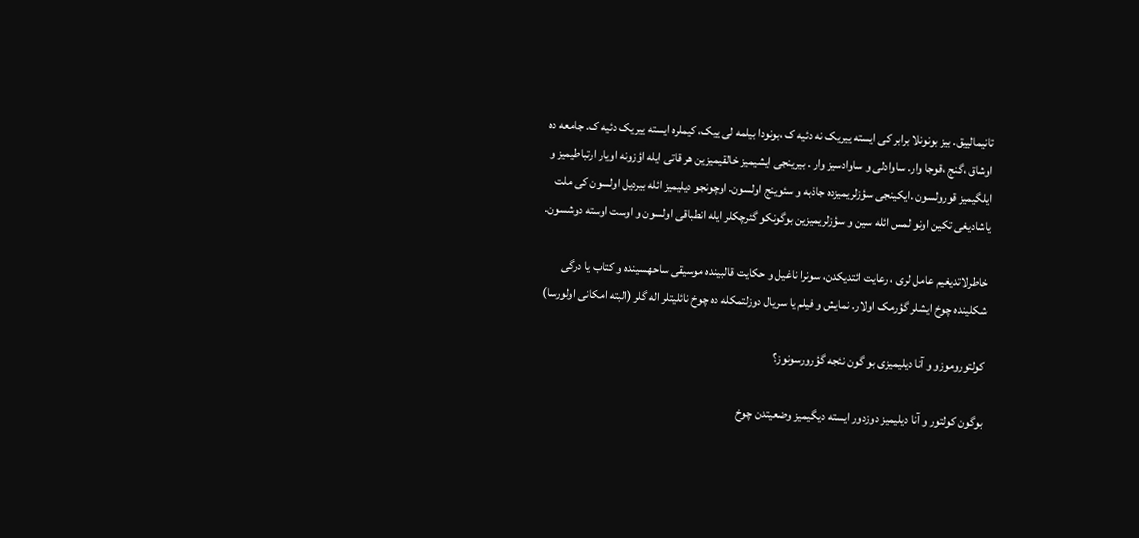تانیمالییق. بیز بونونلا برابر کی ایسته ییریک نه دئیه ک ،بونودا بیلمه لی ییک، کیملره ایسته ییریک دئیه ک. جامعه ده اوشاق ،گنج ،قوجا وار. ساوادلی و ساوادسیز وار . بیرینجی ایشیمیز خالقیمیزین هر قاتی ایله اؤزونه اویار ارتباطیمیز و ایلگیمیز قورولسون .ایکینجی سؤزلریمیزده جاذبه و سئوینج اولسون. اوچونجو دیلیمیز ائله بیردیل اولسون کی ملت یاشادیغی تکین اونو لمس ائله سین و سؤزلریمیزین بوگونکو گئرچکلر ایله انطباقی اولسون و اوست اوسته دوشسون.

خاطرلاتدیغیم عامل لری ، رعایت ائتدیکدن، سونرا ناغیل و حکایت قالبینده موسیقی ساحهسینده و کتاب یا درگی شکلینده چوخ ایشلر گؤرمک اولار. نمایش و فیلم یا سریال دوزلتمکله ده چوخ نائلیتلر اله گلر (البته امکانی اولورسا)

کولتوروموزو و آنا دیلیمیزی بو گون نئجه گؤرورسونوز؟

بوگون کولتور و آنا دیلیمیز دوزدور ایسته دیگیمیز وضعیتدن چوخ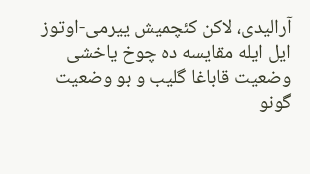آرالیدی، لاکن کئچمیش ییرمی-اوتوز ایل ایله مقایسه ده چوخ یاخشی وضعیت قاباغا گلیب و بو وضعیت گونو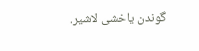گوندن یاخشی لاشیر.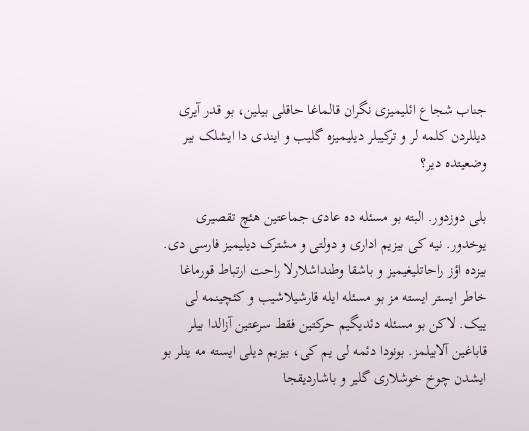جناب شجاع ائلیمیزی نگران قالماغا حاقلی بیلین، بو قدر آیری دیللردن کلمه لر و ترکیبلر دیلیمیزه گلیب و ایندی دا ایشلک بیر وضعیتده دیر؟

بلی دوزدور. البته بو مسئله ده عادی جماعتین هئچ تقصیری یوخدور. نیه کی بیزیم اداری و دولتی و مشترک دیلیمیز فارسی دی. بیزده اؤز راحاتلیغیمیز و باشقا وطنداشلارلا راحت ارتباط قورماغا خاطر ایستر ایسته مز بو مسئله ایله قارشیلاشیب و کئچینمه لی ییک. لاکن بو مسئله دئدیگیم حرکتین فقط سرعتین آزالدا بیلر قاباغین آلابیلمز. بونودا دئمه لی یم کی، بیزیم دیلی ایسته مه ینلر بو ایشدن چوخ خوشلاری گلیر و باشاردیقجا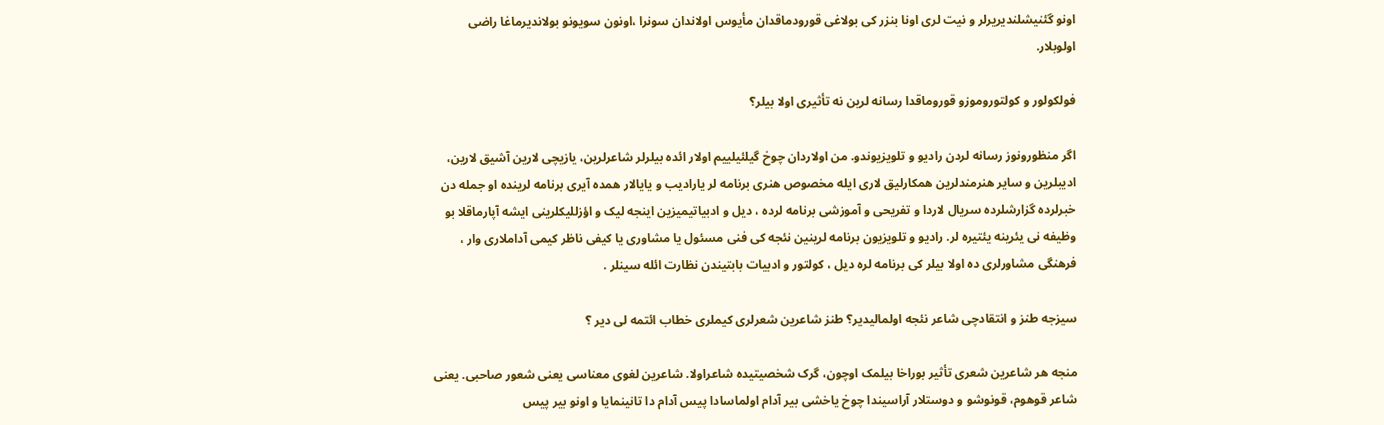اونو گئنیشلندیریرلر و نیت لری اونا بنزر کی بولاغی قورودماقدان مأیوس اولاندان سونرا ،اونون سویونو بولاندیرماغا راضی اولوبلار.

فولکولور و کولتوروموزو قوروماقدا رسانه لرین نه تأثیری اولا بیلر؟

اگر منظورونوز رسانه لردن رادیو و تلویزیوندو. من اولاردان چوخ گیلئیلییم اولار ائده بیلرلر شاعرلرین، یازیچی لارین آشیق لارین، ادیبلرین و سایر هنرمندلرین همکارلیق لاری ایله مخصوص هنری برنامه لر یارادیب و یایالار همده آیری برنامه لرینده او جمله دن خبرلرده گزارشلرده سریال لاردا و تفریحی و آموزشی برنامه لرده ، دیل و ادبیاتیمیزین اینجه لیک و اؤزللیکلرینی ایشه آپارماقلا بو وظیفه نی یئرینه یئتیره لر. رادیو و تلویزیون برنامه لرینین نئجه کی فنی مسئول یا مشاوری یا کیفی ناظر کیمی آداملاری وار ، فرهنگی مشاورلری ده اولا بیلر کی برنامه لره دیل ، کولتور و ادبیات بابتیندن نظارت ائله سینلر .

سیزجه طنز و انتقادچی شاعر نئجه اولمالیدیر؟ طنز شاعرین شعرلری کیملری خطاب ائتمه لی دیر ؟

منجه هر شاعرین شعری تأثیر بوراخا بیلمک اوچون، گرک شخصیتیده شاعراولا. شاعرین لغوی معناسی یعنی شعور صاحبی. یعنی شاعر قوهوم، قونوشو و دوستلار آراسیندا چوخ یاخشی بیر آدام اولماسادا پیس آدام دا تانینمایا و اونو بیر پیس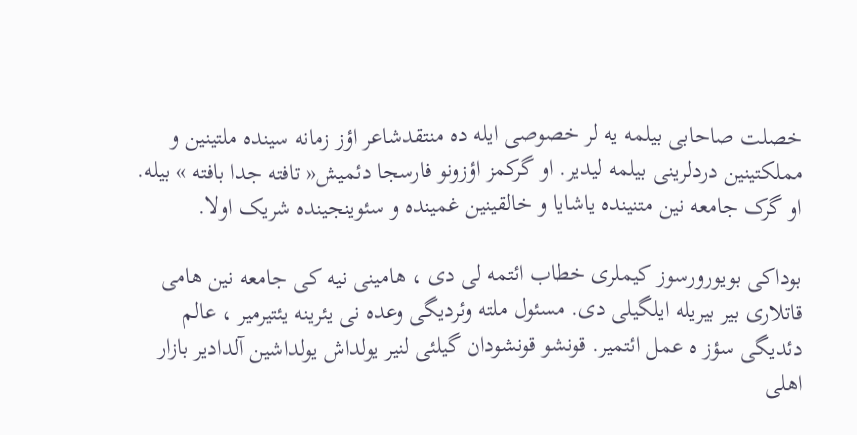خصلت صاحابی بیلمه یه لر خصوصی ایله ده منتقدشاعر اؤز زمانه سینده ملتینین و مملکتینین دردلرینی بیلمه لیدیر. او گرکمز اؤزونو فارسجا دئمیش« تافته جدا بافته » بیله. او گرک جامعه نین متنینده یاشایا و خالقینین غمینده و سئوینجینده شریک اولا.

بوداکی بویورورسوز کیملری خطاب ائتمه لی دی ، هامینی نیه کی جامعه نین هامی قاتلاری بیر بیریله ایلگیلی دی. مسئول ملته وئردیگی وعده نی یئرینه یئتیرمیر ، عالم دئدیگی سؤز ه عمل ائتمیر. قونشو قونشودان گیلئی لنیر یولداش یولداشین آلدادیر بازار اهلی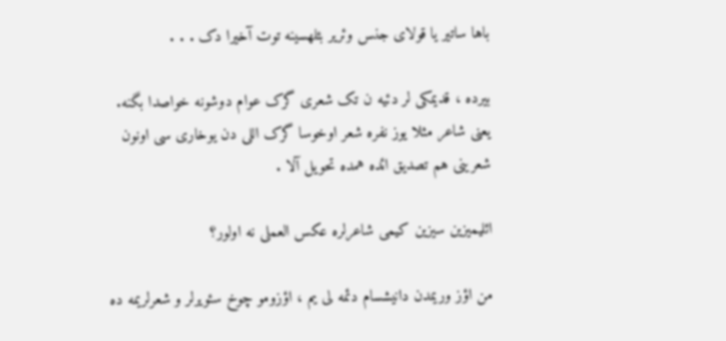باها ساتیر یا قولای جنس وئریر بئلهسینه توت آخیرا دک . . .

بیرده ، قدیمکی لر دئیه ن تک شعری گرک عوام دوشونه خواصدا بگنه. یعنی شاعر مثلا یوز نفره شعر اوخوسا گرک اللی دن یوخاری سی اونون شعرینی هم تصدیق ائده همده تحویل آلا .

ائلیمیزین سیزین کیمی شاعرلره عکس العملی نه اولور؟

من اؤز وریمدن دانیشسام دئمه لی یم ، اؤزومو چوخ سئویرلر و شعرلریمه ده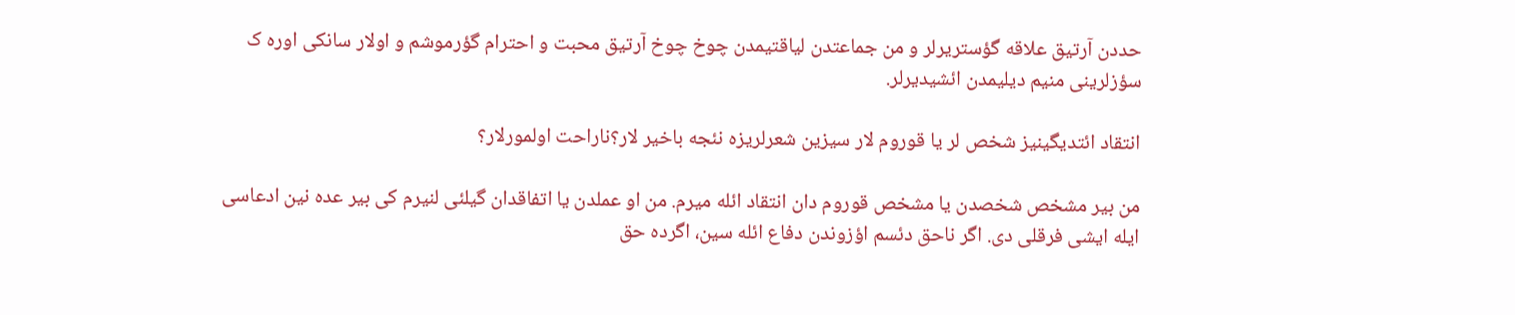حددن آرتیق علاقه گؤستریرلر و من جماعتدن لیاقتیمدن چوخ چوخ آرتیق محبت و احترام گؤرموشم و اولار سانکی اوره ک سؤزلرینی منیم دیلیمدن ائشیدیرلر.

انتقاد ائتدیگینیز شخص لر یا قوروم لار سیزین شعرلریزه نئجه باخیر لار؟ناراحت اولمورلار؟

من بیر مشخص شخصدن یا مشخص قوروم دان انتقاد ائله میرم. من او عملدن یا اتفاقدان گیلئی لنیرم کی بیر عده نین ادعاسی ایله ایشی فرقلی دی. اگر ناحق دئسم اؤزوندن دفاع ائله سین، اگرده حق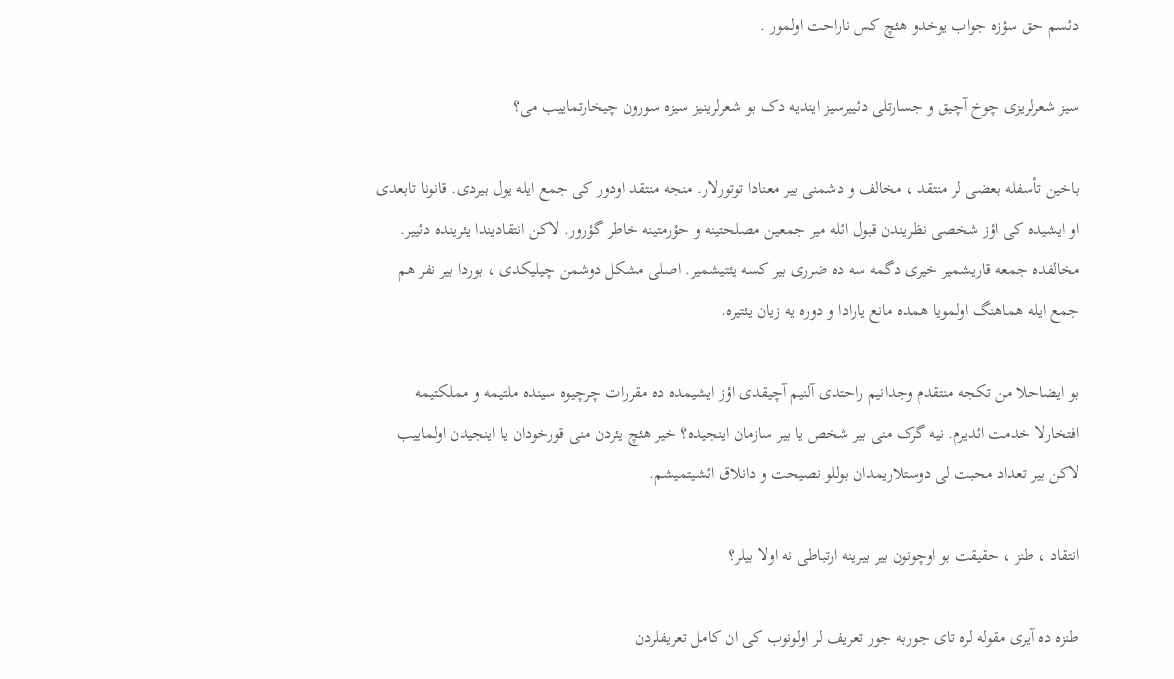دئسم حق سؤزه جواب یوخدو هئچ کس ناراحت اولمور .

سیز شعرلریزی چوخ آچیق و جسارتلی دئییرسیز ایندیه دک بو شعرلرینیز سیزه سورون چیخارتماییب می؟

باخین تأسفله بعضی لر منتقد ، مخالف و دشمنی بیر معنادا توتورلار. منجه منتقد اودور کی جمع ایله یول بیردی. قانونا تابعدی او ایشیده کی اؤز شخصی نظریندن قبول ائله میر جمعین مصلحتینه و حؤرمتینه خاطر گؤرور. لاکن انتقادیندا یئرینده دئییر. مخالفده جمعه قاریشمیر خیری دگمه سه ده ضرری بیر کسه یئتیشمیر. اصلی مشکل دوشمن چیلیکدی ، بوردا بیر نفر هم جمع ایله هماهنگ اولمویا همده مانع یارادا و دوره یه زیان یئتیره.

بو ایضاحلا من تکجه منتقدم وجدانیم راحتدی آلنیم آچیقدی اؤز ایشیمده ده مقررات چرچیوه سینده ملتیمه و مملکتیمه افتخارلا خدمت ائدیرم. نیه گرک منی بیر شخص یا بیر سازمان اینجیده؟ خیر هئچ یئردن منی قورخودان یا اینجیدن اولماییب لاکن بیر تعداد محبت لی دوستلاریمدان بوللو نصیحت و دانلاق ائشیتمیشم.

انتقاد ، طنز ، حقیقت بو اوچونون بیر بیرینه ارتباطی نه اولا بیلر؟

طنزه ده آیری مقوله لره تای جوربه جور تعریف لر اولونوب کی ان کامل تعریفلردن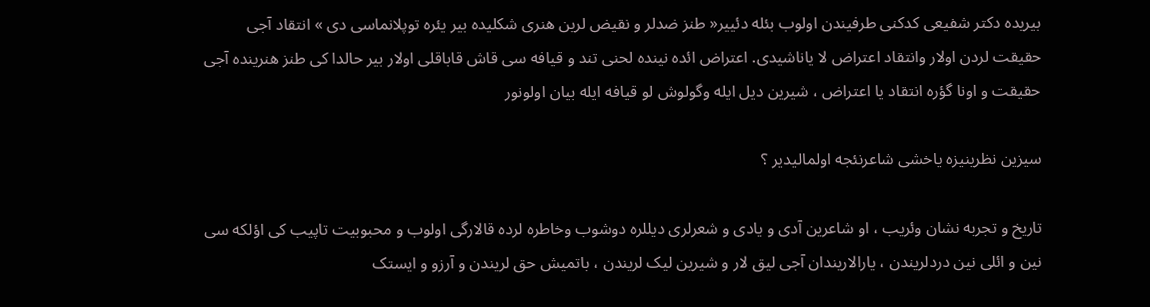بیریده دکتر شفیعی کدکنی طرفیندن اولوب بئله دئییر« طنز ضدلر و نقیض لرین هنری شکلیده بیر یئره توپلانماسی دی » انتقاد آجی حقیقت لردن اولار وانتقاد اعتراض لا یاناشیدی. اعتراض ائده نینده لحنی تند و قیافه سی قاش قاباقلی اولار بیر حالدا کی طنز هنرینده آجی حقیقت و اونا گؤره انتقاد یا اعتراض ، شیرین دیل ایله وگولوش لو قیافه ایله بیان اولونور

سیزین نظرینیزه یاخشی شاعرنئجه اولمالیدیر ؟

تاریخ و تجربه نشان وئریب ، او شاعرین آدی و یادی و شعرلری دیللره دوشوب وخاطره لرده قالارگی اولوب و محبوبیت تاپیب کی اؤلکه سی نین و ائلی نین دردلریندن ، یارالاریندان آجی لیق لار و شیرین لیک لریندن ، باتمیش حق لریندن و آرزو و ایستک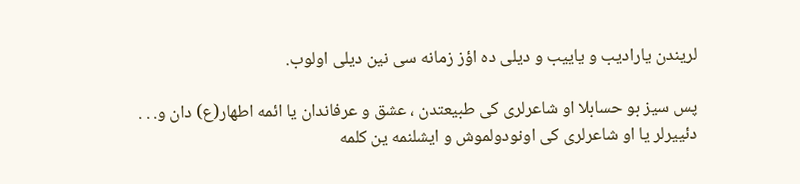لریندن یارادیب و یاییب و دیلی ده اؤز زمانه سی نین دیلی اولوب.

پس سیز بو حسابلا او شاعرلری کی طبیعتدن ، عشق و عرفاندان یا ائمه اطهار(ع) دان و. . . دئییرلر یا او شاعرلری کی اونودولموش و ایشلنمه ین کلمه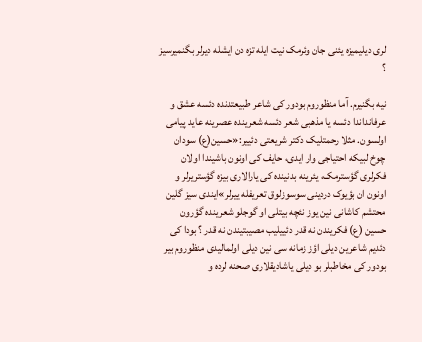لری دیلیمیزه یئنی جان وئرمک نیت ایله تزه دن ایشله دیرلر بگنمیرسیز ؟

نیه بگنیرم. آما منظوروم بودور کی شاعر طبیعتدنده دئسه عشق و عرفانداندا دئسه یا مذهبی شعر دئسه شعرینده عصرینه عاید پیامی اولسون. مثلا رحمتلیک دکتر شریعتی دئییر:«حسین(ع) سودان چوخ لبیکه احتیاجی وار ایدی، حایف کی اونون باشیندا اولان فکرلری گؤسترمک، یئرینه بدنینده کی یارالاری بیزه گؤستریرلر و اونون ان بؤیوک دردینی سوسوزلوق تعریفله ییرلر»ایندی سیز گلین محتشم کاشانی نین یوز نئچه بیتلی او گوجلو شعرینده گؤرون حسین (ع) فکریندن نه قدر دئییلیب مصیبتیندن نه قدر ؟ بودا کی دئدیم شاعرین دیلی اؤز زمانه سی نین دیلی اولمالیدی منظوروم بیر بودور کی مخاطبلر بو دیلی یاشادیقلاری صحنه لرده و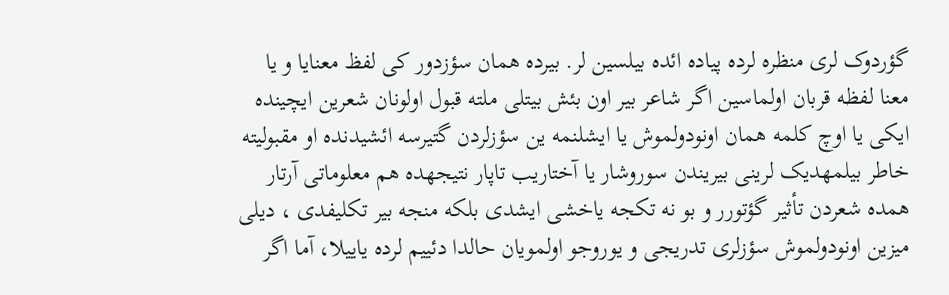گؤردوک لری منظره لرده پیاده ائده بیلسین لر. بیرده همان سؤزدور کی لفظ معنایا و یا معنا لفظه قربان اولماسین اگر شاعر بیر اون بئش بیتلی ملته قبول اولونان شعرین ایچینده ایکی یا اوچ کلمه همان اونودولموش یا ایشلنمه ین سؤزلردن گتیرسه ائشیدنده او مقبولیته خاطر بیلمهدیک لرینی بیریندن سوروشار یا آختاریب تاپار نتیجهده هم معلوماتی آرتار همده شعردن تأثیر گؤتورر و بو نه تکجه یاخشی ایشدی بلکه منجه بیر تکلیفدی ، دیلی میزین اونودولموش سؤزلری تدریجی و یوروجو اولمویان حالدا دئییم لرده یاییلا، آما اگر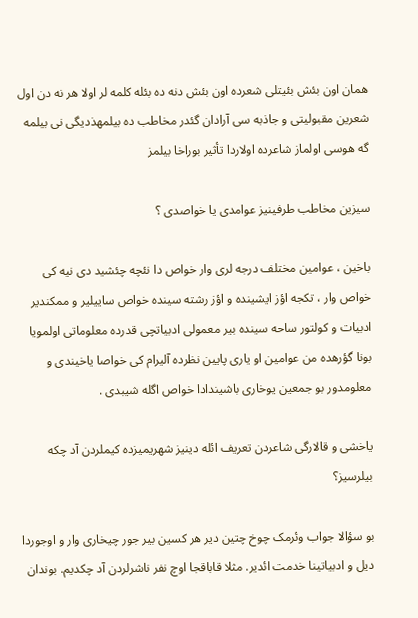همان اون بئش بئیتلی شعرده اون بئش دنه ده بئله کلمه لر اولا هر نه دن اول شعرین مقبولیتی و جاذبه سی آرادان گئدر مخاطب ده بیلمهذدیگی نی بیلمه گه هوسی اولماز شاعرده اولاردا تأثیر بوراخا بیلمز

سیزین مخاطب طرفینیز عوامدی یا خواصدی ؟

باخین ، عوامین مختلف درجه لری وار خواص دا نئچه چئشید دی نیه کی خواص وار ، تکجه اؤز ایشینده و اؤز رشته سینده خواص ساییلیر و ممکندیر ادبیات و کولتور ساحه سینده بیر معمولی ادبیاتچی قدرده معلوماتی اولمویا بونا گؤرهده من عوامین او یاری پایین نظرده آلیرام کی خواصا یاخیندی و معلومدور بو جمعین یوخاری باشیندادا خواص اگله شیبدی .

یاخشی و قالارگی شاعردن تعریف ائله دینیز شهریمیزده کیملردن آد چکه بیلرسیز؟

بو سؤالا جواب وئرمک چوخ چتین دیر هر کسین بیر جور چیخاری وار و اوجوردا دیل و ادبیاتینا خدمت ائدیر. مثلا قاباقجا اوچ نفر ناشرلردن آد چکدیم. بوندان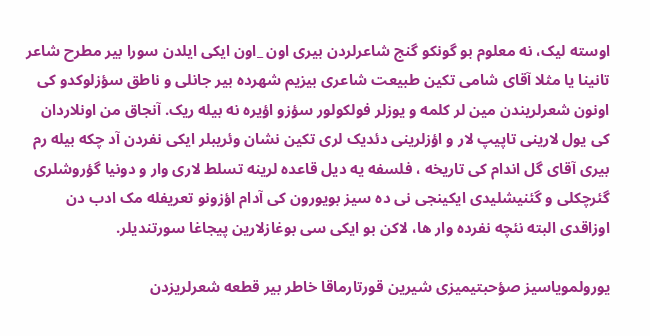اوسته لیک، نه معلوم بو گونکو گنج شاعرلردن بیری اون _اون ایکی ایلدن سورا بیر مطرح شاعر تانینا یا مثلا آقای شامی تکین طبیعت شاعری بیزیم شهرده بیر جانلی و ناطق سؤزلوکدو کی اونون شعرلریندن مین لر کلمه و یوزلر فولکولور سؤزو اؤیره نه بیله ریک. آنجاق من اونلاردان کی یول لارینی تاپیپ لار و اؤزلرینی دئدیک لری تکین نشان وئریبلر ایکی نفردن آد چکه بیله رم بیری آقای گل اندام کی تاریخه ، فلسفه یه دیل قاعده لرینه تسلط لاری وار و دونیا گؤروشلری گئرچکلی و گئنیشلیدی ایکینجی نی ده سیز بویورون کی آدام اؤزونو تعریفله مک ادب دن اوزاقدی البته نئچه نفرده وار ها، لاکن بو ایکی سی بوغازلارین پیجاغا سورتندیلر.

یورولمویاسیز صؤحبتیمیزی شیرین قورتارماقا خاطر بیر قطعه شعرلریزدن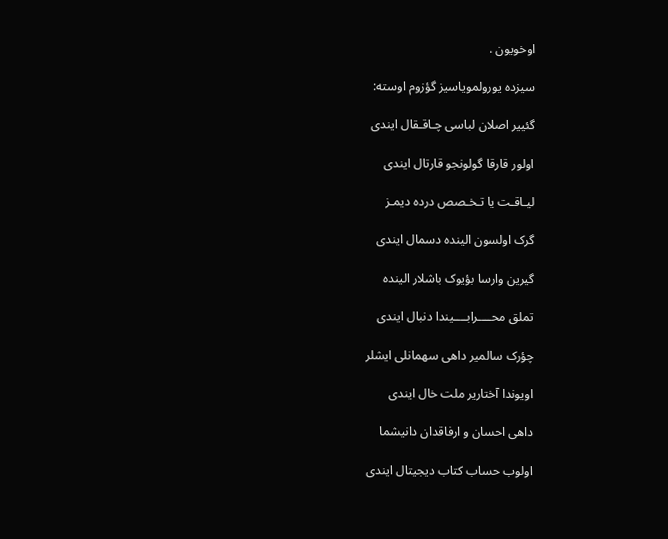اوخویون .

سیزده یورولمویاسیز گؤزوم اوسته:

گئییر اصلان لباسی چـاقـقال ایندی

اولور قارقا گولونجو قارتال ایندی

لیـاقـت یا تـخـصص درده دیمـز

گرک اولسون الینده دسمال ایندی

گیرین وارسا بؤیوک باشلار الینده

تملق محــــرابــــیندا دنبال ایندی

چؤرک سالمیر داهی سهمانلی ایشلر

اویوندا آختاریر ملت خال ایندی

داهی احسان و ارفاقدان دانیشما

اولوب حساب کتاب دیجیتال ایندی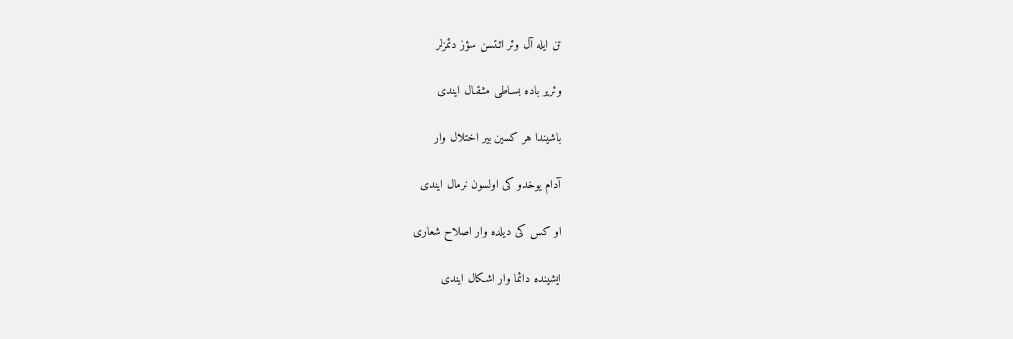تن ایله آل وئر ائـتسن سؤز دئمزلر

وئریر باده بسـاطی مثـقـال ایندی

باشیندا هر کسین بیر اختلال وار

آدام یوخدو کی اولسون نرمال ایندی

او کس کی دیلده وار اصلاح شعاری

ایشینده دائما وار اشـکال ایندی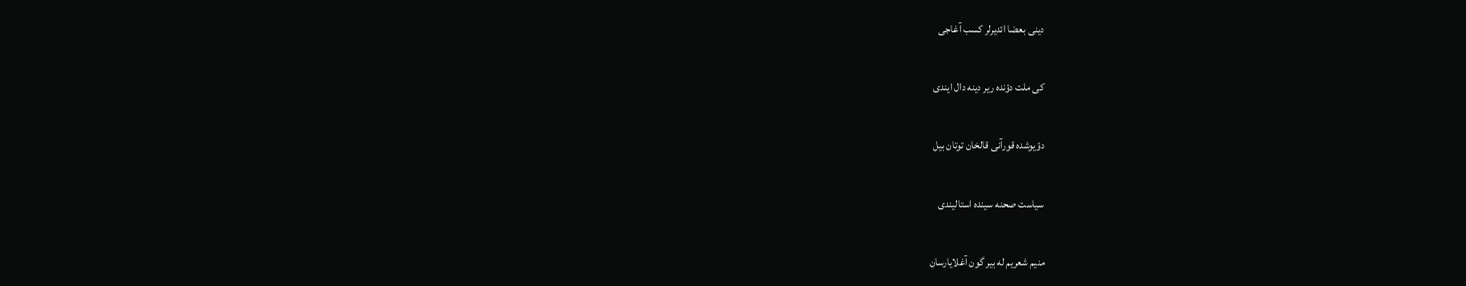دینی بعضا ائدیرلر کسب آغاجی

کی ملت دؤنده ریر دینه دال ایندی

دؤیوشده قورآنی قالخان توتان بیل

سیاست صحنه سینده استالیندی

منیم شعریم له بیر گون آغلایارسان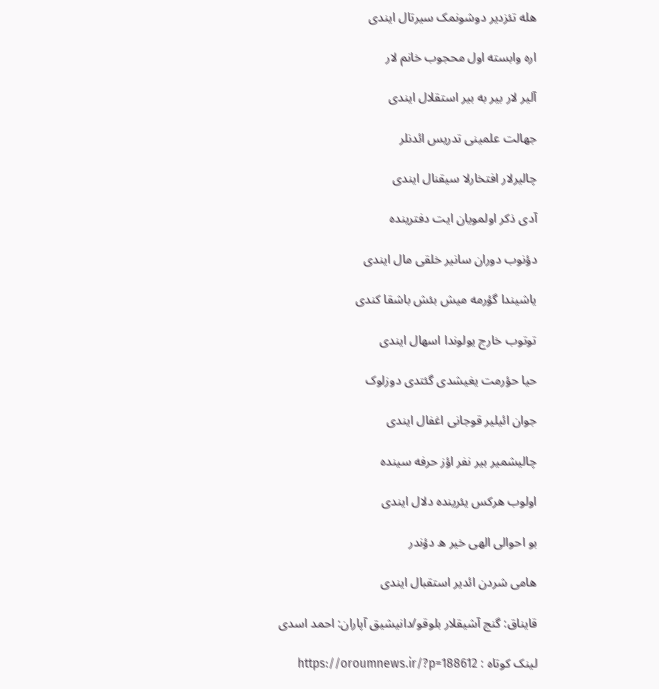هله تئزدیر دوشونمک سیرتال ایندی

اره وابسته اول محجوب خانم لار

آلیر لار بیر به بیر استقلال ایندی

جهالت علمینی تدریس ائدنلر

چالیرلار افتخارلا سیقنال ایندی

آدی ذکر اولمویان ایت دفترینده

دؤنوب دوران سانیر خلقی مال ایندی

یاشیندا گؤرمه میش بئش باشقا کندی

توتوب خارج یولوندا اسهال ایندی

حیا حؤرمت یغیشدی گئتدی دوزلوک

جوان ائیلیر قوجانی اغفال ایندی

چالیشمیر بیر نفر اؤز حرفه سینده

اولوب هرکس یئرینده دلال ایندی

بو احوالی الهی خیر ه دؤندر

هامی شردن ائدیر استقبال ایندی

قایناق: گنج آشیقلار بلوقو/دانیشیق آپاران: احمد اسدی

لینک کوتاه : https://oroumnews.ir/?p=188612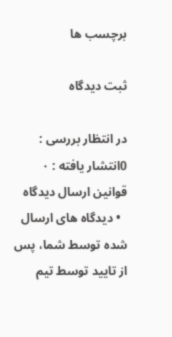برچسب ها

ثبت دیدگاه

در انتظار بررسی : 0انتشار یافته : ۰
قوانین ارسال دیدگاه
  • دیدگاه های ارسال شده توسط شما، پس از تایید توسط تیم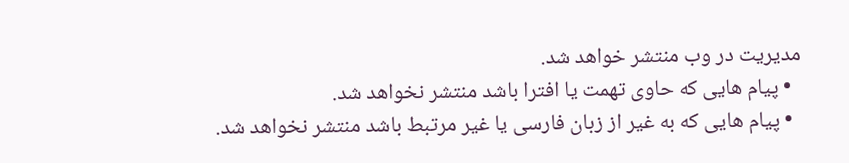مدیریت در وب منتشر خواهد شد.
  • پیام هایی که حاوی تهمت یا افترا باشد منتشر نخواهد شد.
  • پیام هایی که به غیر از زبان فارسی یا غیر مرتبط باشد منتشر نخواهد شد.